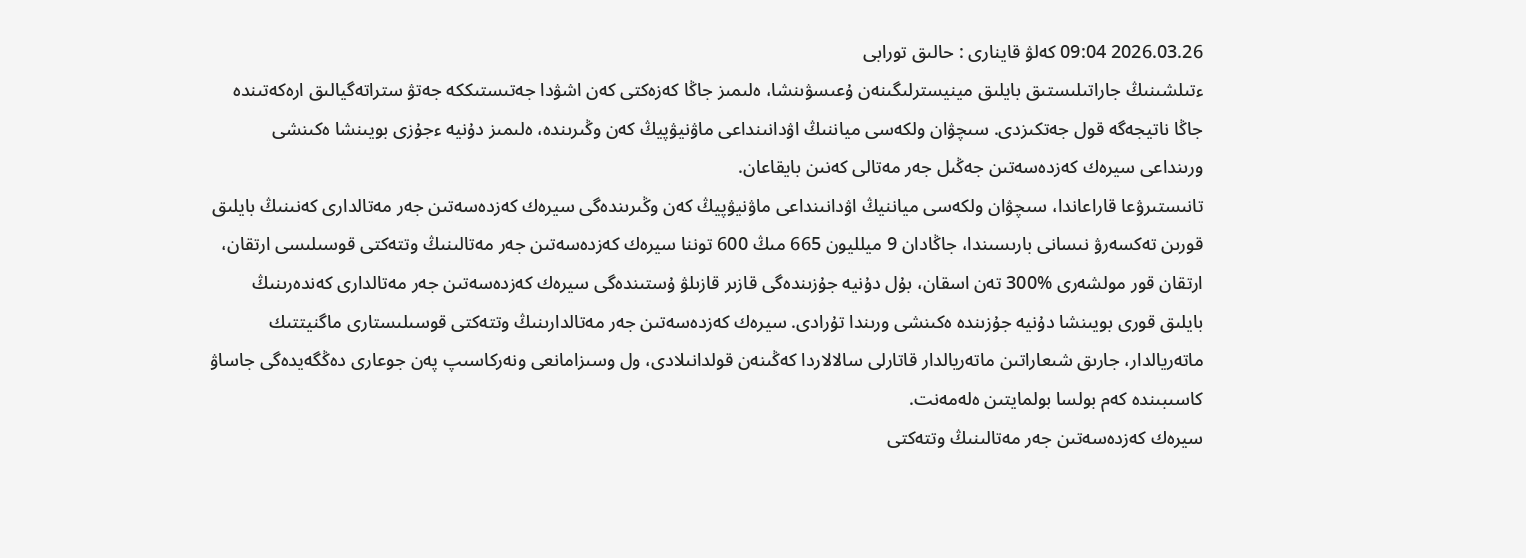2026.03.26 09:04 كەلۋ قاينارى : حالىق تورابى
ءتىلشىنىڭ جاراتىلىستىق بايلىق مينيسترلىگىنەن ۇعىسۋىنشا، ەلىمىز جاڭا كەزەكتى كەن اشۋدا جەتىستىككە جەتۋ ستراتەگيالىق ارەكەتىندە جاڭا ناتيجەگە قول جەتكىزدى. سىچۋان ولكەسى مياننىڭ اۋدانىنداعى ماۋنيۋپيڭ كەن وڭىرىندە، ەلىمىز دۇنيە ءجۇزى بويىنشا ەكىنشى ورىنداعى سيرەك كەزدەسەتىن جەڭىل جەر مەتالى كەنىن بايقاعان.
تانىستىرۋعا قاراعاندا، سىچۋان ولكەسى مياننيڭ اۋدانىنداعى ماۋنيۋپيڭ كەن وڭىرىندەگى سيرەك كەزدەسەتىن جەر مەتالدارى كەنىنىڭ بايلىق قورىن تەكسەرۋ نىسانى بارىسىندا، جاڭادان 9 ميلليون 665 مىڭ 600 توننا سيرەك كەزدەسەتىن جەر مەتالىنىڭ وتتەكتى قوسىلىسى ارتقان، ارتقان قور مولشەرى %300 تەن اسقان، بۇل دۇنيە جۇزىندەگى قازىر قازىلۋ ۇستىندەگى سيرەك كەزدەسەتىن جەر مەتالدارى كەندەرىنىڭ بايلىق قورى بويىنشا دۇنيە جۇزىندە ەكىنشى ورىندا تۇرادى. سيرەك كەزدەسەتىن جەر مەتالدارىنىڭ وتتەكتى قوسىلىستارى ماگنيتتىك ماتەريالدار، جارىق شىعاراتىن ماتەريالدار قاتارلى سالالاردا كەڭىنەن قولدانىلادى، ول وسىزامانعى ونەركاسىپ پەن جوعارى دەڭگەيدەگى جاساۋ كاسىبىندە كەم بولسا بولمايتىن ەلەمەنت.
سيرەك كەزدەسەتىن جەر مەتالىنىڭ وتتەكتى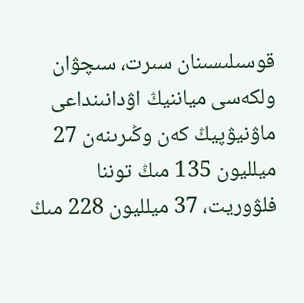قوسىلىسىنان سىرت، سىچۋان ولكەسى مياننيڭ اۋدانىنداعى ماۋنيۋپيڭ كەن وڭىرىنەن 27 ميلليون 135 مىڭ توننا فلۋوريت، 37 ميلليون 228 مىڭ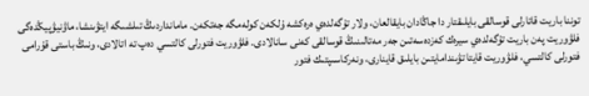توننا باريت قاتارلى قوسالقى بايلىقتار دا جاڭادان بايقالعان، ولار تۇگەلدەي ەرەكشە ۇلكەن كولەمگە جەتكەن. مامانداردىڭ تىلشىگە ايتۋىنشا، ماۋنيۋپيڭدەگى فلۋوريت پەن باريت تۇگەلدەي سيرەك كەزدەسەتىن جەر مەتالىنىڭ قوسالقى كەنى سانالادى. فلۋوريت فتورلى كالتسي دەپ تە اتالادى، ونىڭ باستى قۇرامى فتورلى كالتسي، فلۋوريت قايتا تۋىندامايتىن بايلىق قاينارى، ونەركاسىپتىك فتور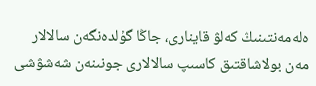ەلەمەنتىنىڭ كەلۋ قاينارى، جاڭا گۇلدەنگەن سالالار مەن بولاشاقتىق كاسىپ سالالارى جونىنەن شەشۋشى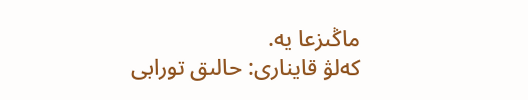ماڭىزعا يە.
كەلۋ قاينارى: حالىق تورابى